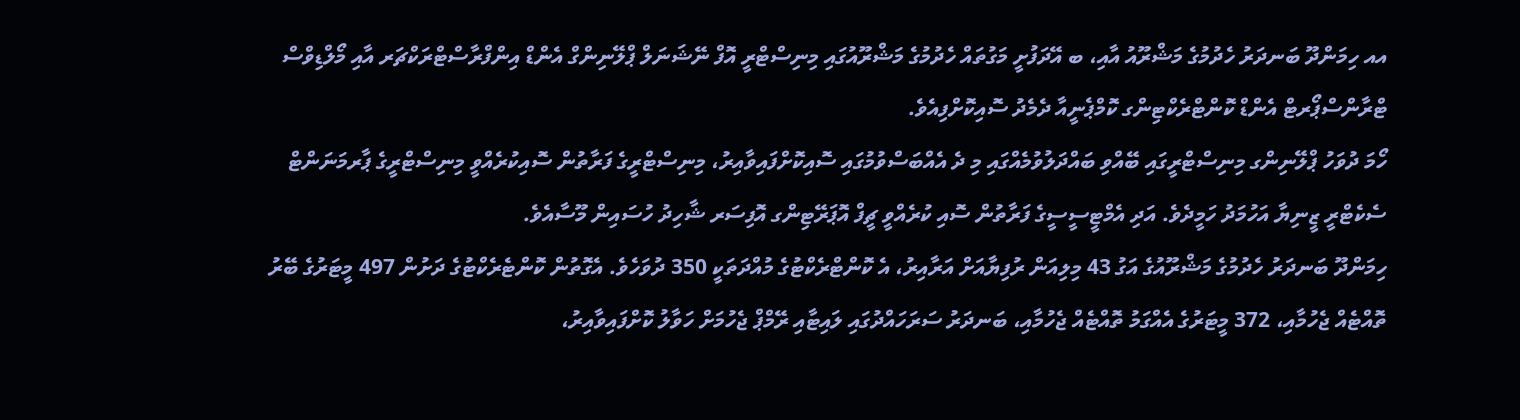އއ ހިމަންދޫ ބަނދަރު ހެދުމުގެ މަޝްރޫއު އާއި، ބ އޭދަފުށީ މަގުތައް ހެދުމުގެ މަޝްރޫއުގައި މިނިސްޓްރީ އޮފް ނޭޝަނަލް ޕްލޭނިންގް އެންޑް އިންފްރާސްޓްރަކްޗަރ އާއި މޯލްޑިވްސް ޓްރާންސްޕޯރޓް އެންޑް ކޮންޓްރެކްޓިންގ ކޮމްޕެނީއާ ދެމެދު ސޮއިކޮށްފިއެވެ.
ހޯމަ ދުވަހު ޕްލޭނިންގ މިނިސްޓްރީގައި ބޭއްވި ބައްދަލުވުމެއްގައި މި ދެ އެއްބަސްވުމުގައި ސޮއިކޮށްފައިވާއިރު، މިނިސްޓްރީގެ ފަރާތުން ސޮއިކުރެއްވީ މިނިސްޓްރީގެ ޕާރމަނަންޓް ސެކެޓްރީ ޒީނިޔާ އަހުމަދު ހަމީދެވެ. އަދި އެމްޓީސީސީގެ ފަރާތުން ސޮއި ކުރެއްވީ ޗީފް އޮޕަރޭޓިންގ އޮފިސަރ ޝާހިދު ހުސައިން މޫސާއެވެ.
ހިމަންދޫ ބަނދަރު ހެދުމުގެ މަޝްރޫއުގެ އަގު 43 މިލިއަން ރުފިޔާއަށް އަރާއިރު، އެ ކޮންޓްރެކްޓުގެ މުއްދަތަކީ 350 ދުވަހެވެ. އެގޮތުން ކޮންޓެރެކްޓުގެ ދަށުން 497 މީޓަރުގެ ބޭރު ތޮއްޓެއް ޖެހުމާއި، 372 މީޓަރުގެ އެއްގަމު ތޮއްޓެއް ޖެހުމާއި، ބަނދަރު ސަރަހައްދުގައި ލައިޓާއި ރޭމްޕް ޖެހުމަށް ހަވާލު ކޮށްފައިވާއިރު،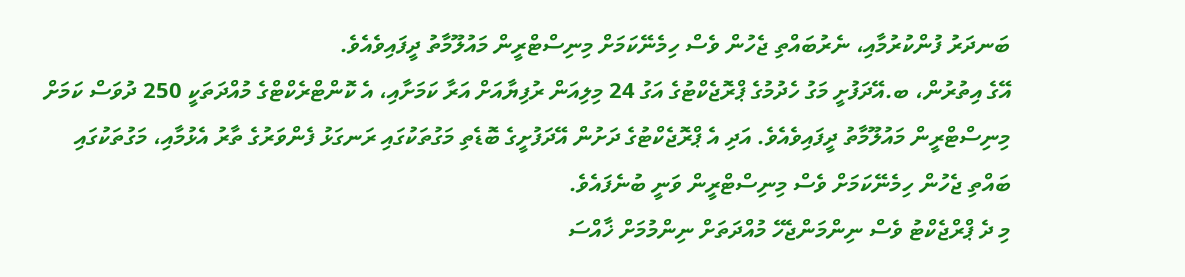ބަނދަރު ފުންކުރުމާއި، ނެރުބައްތި ޖެހުން ވެސް ހިމެނޭކަމަށް މިނިސްޓްރީން މައުލޫމާތު ދީފައިވެއެވެ.
އޭގެ އިތުރުން، ބ.އޭދަފުށީ މަގު ހެދުމުގެ ޕްރޮޖެކްޓުގެ އަގު 24 މިލިއަން ރުފިޔާއަށް އަރާ ކަމަށާއި، އެ ކޮންޓްރެކްޓްގެ މުއްދަތަކީ 250 ދުވަސް ކަމަށް މިނިސްޓްރީން މައުލޫމާތު ދީފައިވެއެވެ. އަދި އެ ޕްރޮޖެކްޓުގެ ދަށުން އޭދަފުށީގެ ބޮޑެތި މަގުތަކުގައި ރަނގަޅު ފެންވަރުގެ ތާރު އެޅުމާއި، މަގުތަކުގައި ބައްތި ޖެހުން ހިމެނޭކަމަށް ވެސް މިނިސްޓްރީން ވަނީ ބުނެފައެވެ.
މި ދެ ޕްރްޖެކްޓު ވެސް ނިންމަންޖެހޭ މުއްދަތަށް ނިންމުމަށް ޚާއްސަ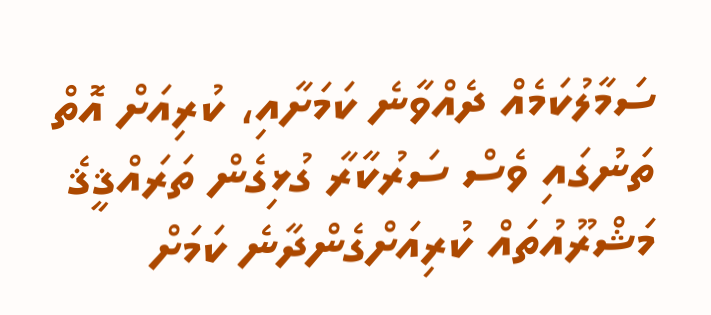ސަމާލުކަމެއް ދެއްވާނެ ކަމަށާއި، ކުރިއަށް އޮތް ތަނުގައި ވެސް ސަރުކާރާ ގުޅިގެން ތަރައްޤީޤެ މަޝްރޫއުތައް ކުރިއަށްގެންދާނެ ކަމަށް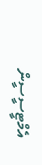އެމްޓީސީސީން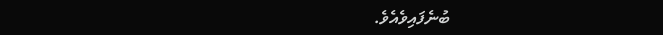ބުނެފައިވެއެވެ.